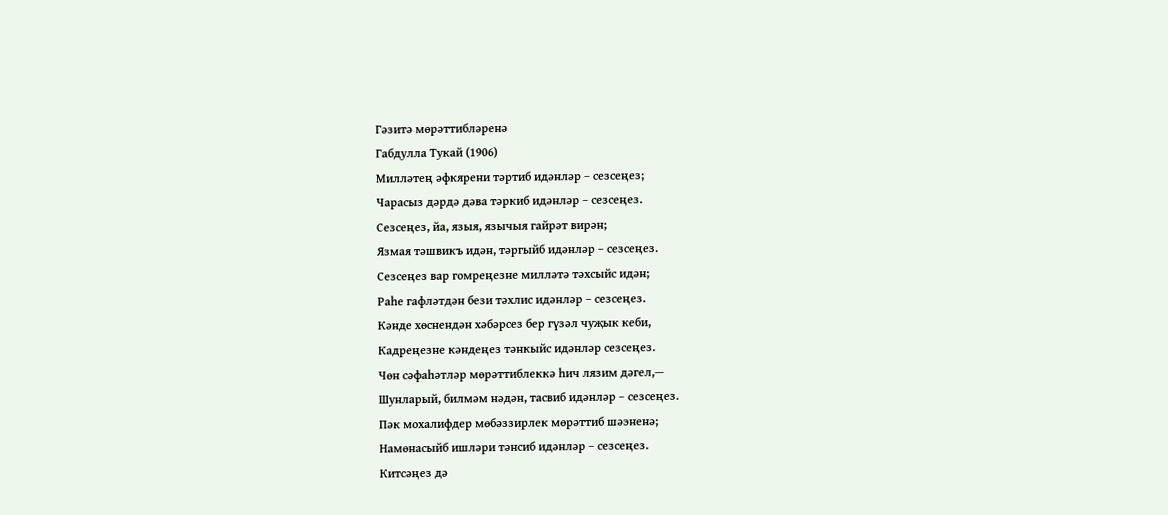Гәзитә мөрәттибләренә
Габдулла Тукай (1906)
Милләтең әфкярени тәртиб идәнләр – сезсеңез;
Чарасыз дәрдә дәва тәркиб идәнләр – сезсеңез.
Сезсеңез, йа, языя, язычыя гайрәт вирән;
Язмая тәшвикъ идән, тәргыйб идәнләр – сезсеңез.
Сезсеңез вар гомреңезне милләтә тәхсыйс идән;
Раһе гафләтдән бези тәхлис идәнләр – сезсеңез.
Кәнде хөснендән хәбәрсез бер гүзәл чуҗык кеби,
Кадреңезне кәндеңез тәнкыйс идәнләр сезсеңез.
Чөн сәфаһәтләр мөрәттиблеккә һич лязим дәгел,—
Шунларый, билмәм нәдән, тасвиб идәнләр – сезсеңез.
Пәк мохалифдер мөбәззирлек мөрәттиб шәэненә;
Намөнасыйб ишләри тәнсиб идәнләр – сезсеңез.
Китсәңез дә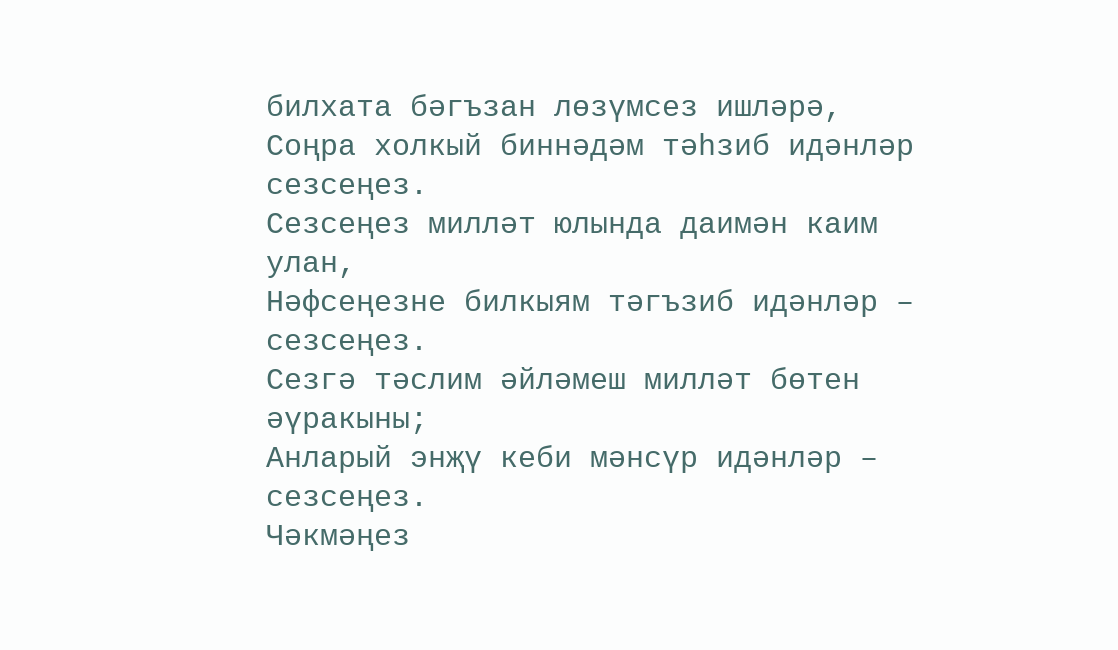билхата бәгъзан лөзүмсез ишләрә,
Соңра холкый биннәдәм тәһзиб идәнләр сезсеңез.
Сезсеңез милләт юлында даимән каим улан,
Нәфсеңезне билкыям тәгъзиб идәнләр – сезсеңез.
Сезгә тәслим әйләмеш милләт бөтен әүракыны;
Анларый энҗү кеби мәнсүр идәнләр – сезсеңез.
Чәкмәңез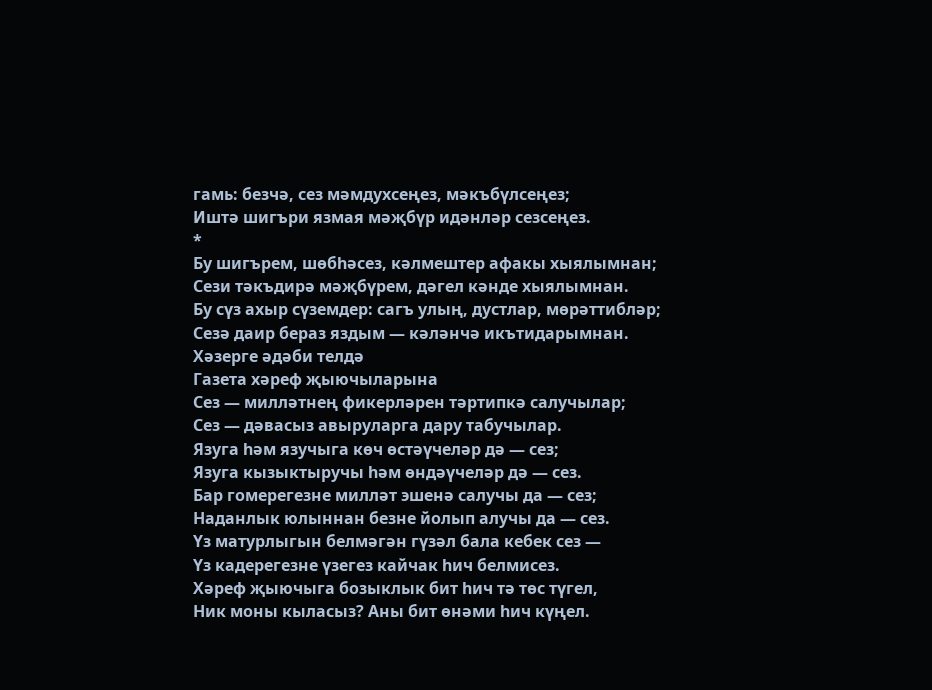гамь: безчә, сез мәмдухсеңез, мәкъбүлсеңез;
Иштә шигъри язмая мәҗбүр идәнләр сезсеңез.
*
Бу шигърем, шөбһәсез, кәлмештер афакы хыялымнан;
Сези тәкъдирә мәҗбүрем, дәгел кәнде хыялымнан.
Бу сүз ахыр сүземдер: сагъ улың, дустлар, мөрәттибләр;
Сезә даир бераз яздым — кәләнчә икътидарымнан.
Хәзерге әдәби телдә
Газета хәреф җыючыларына
Сез — милләтнең фикерләрен тәртипкә салучылар;
Сез — дәвасыз авыруларга дару табучылар.
Язуга һәм язучыга көч өстәүчеләр дә — сез;
Язуга кызыктыручы һәм өндәүчеләр дә — сез.
Бар гомерегезне милләт эшенә салучы да — сез;
Наданлык юлыннан безне йолып алучы да — сез.
Үз матурлыгын белмәгән гүзәл бала кебек сез —
Үз кадерегезне үзегез кайчак һич белмисез.
Хәреф җыючыга бозыклык бит һич тә төс түгел,
Ник моны кыласыз? Аны бит өнәми һич күңел.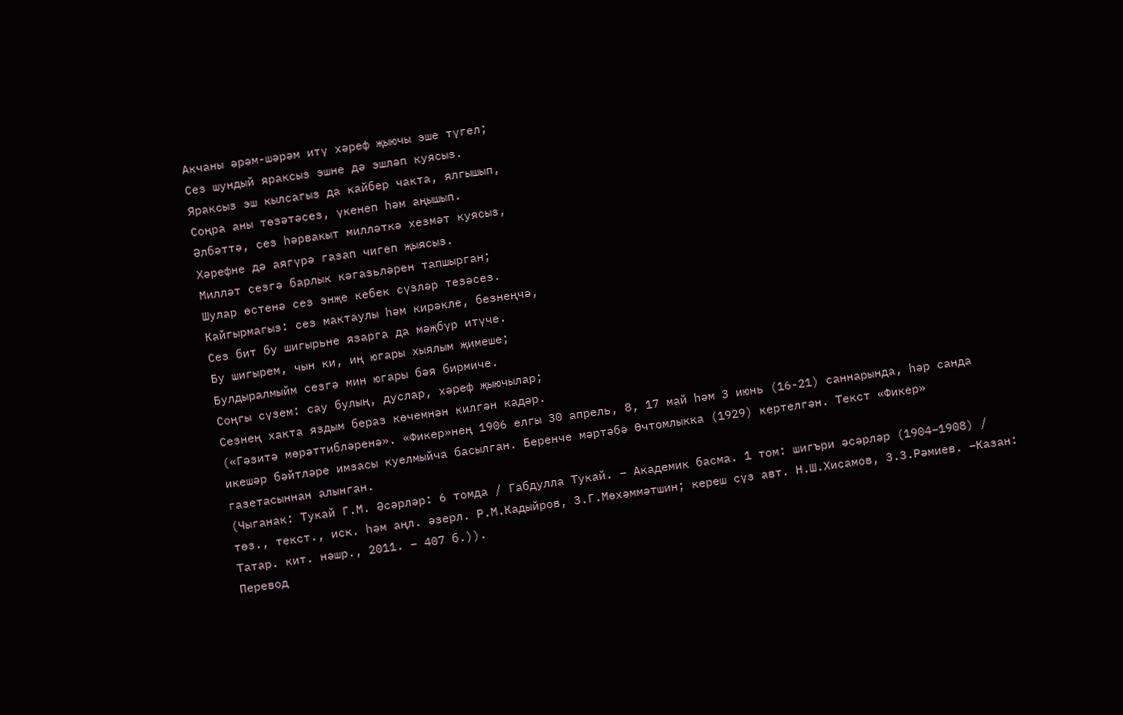Акчаны әрәм-шәрәм итү хәреф җыючы эше түгел;
Сез шундый яраксыз эшне дә эшләп куясыз.
Яраксыз эш кылсагыз да кайбер чакта, ялгышып,
Соңра аны төзәтәсез, үкенеп һәм аңышып.
Әлбәттә, сез һәрвакыт милләткә хезмәт куясыз,
Хәрефне дә аягүрә газап чигеп җыясыз.
Милләт сезгә барлык кәгазьләрен тапшырган;
Шулар өстенә сез энҗе кебек сүзләр тезәсез.
Кайгырмагыз: сез мактаулы һәм кирәкле, безнеңчә,
Сез бит бу шигырьне язарга да мәҗбүр итүче.
Бу шигырем, чын ки, иң югары хыялым җимеше;
Булдыралмыйм сезгә мин югары бәя бирмиче.
Соңгы сүзем: сау булың, дуслар, хәреф җыючылар;
Сезнең хакта яздым бераз көчемнән килгән кадәр.
(«Гәзитә мөрәттибләренә». «Фикер»нең 1906 елгы 30 апрель, 8, 17 май һәм 3 июнь (16-21) саннарында, һәр санда икешәр бәйтләре имзасы куелмыйча басылган. Беренче мәртәбә Өчтомлыкка (1929) кертелгән. Текст «Фикер» газетасыннан алынган.
(Чыганак: Тукай Г.М. Әсәрләр: 6 томда / Габдулла Тукай. – Академик басма. 1 том: шигъри әсәрләр (1904–1908) / төз., текст., иск. һәм аңл. әзерл. Р.М.Кадыйров, З.Г.Мөхәммәтшин; кереш сүз авт. Н.Ш.Хисамов, З.З.Рәмиев. –Казан: Татар. кит. нәшр., 2011. – 407 б.)).
Перевод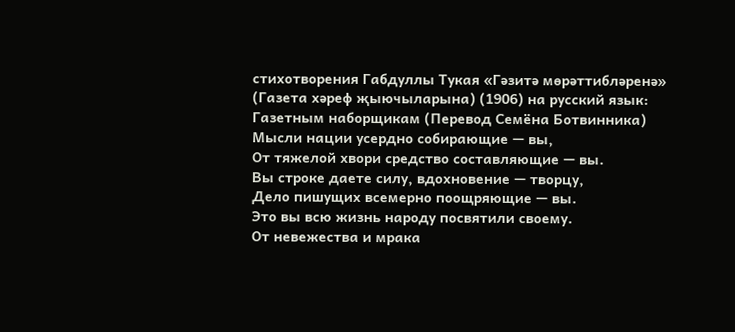стихотворения Габдуллы Тукая «Гәзитә мөрәттибләренә» (Газета хәреф җыючыларына) (1906) на русский язык:
Газетным наборщикам (Перевод Семёна Ботвинника)
Мысли нации усердно собирающие — вы,
От тяжелой хвори средство составляющие — вы.
Вы строке даете силу, вдохновение — творцу,
Дело пишущих всемерно поощряющие — вы.
Это вы всю жизнь народу посвятили своему.
От невежества и мрака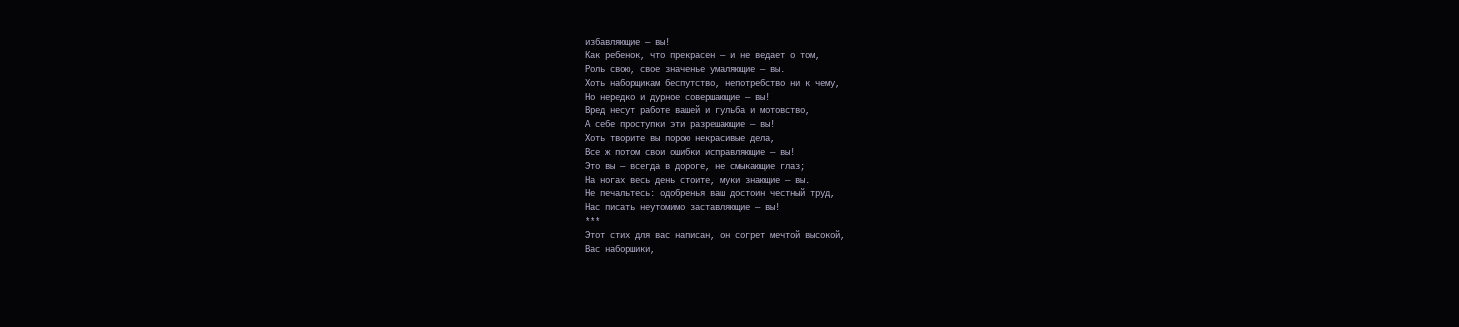избавляющие — вы!
Как ребенок, что прекрасен — и не ведает о том,
Роль свою, свое значенье умаляющие — вы.
Хоть наборщикам беспутство, непотребство ни к чему,
Но нередко и дурное совершающие — вы!
Вред несут работе вашей и гульба и мотовство,
А себе проступки эти разрешающие — вы!
Хоть творите вы порою некрасивые дела,
Все ж потом свои ошибки исправляющие — вы!
Это вы — всегда в дороге, не смыкающие глаз;
На ногах весь день стоите, муки знающие — вы.
Не печальтесь: одобренья ваш достоин честный труд,
Нас писать неутомимо заставляющие — вы!
***
Этот стих для вас написан, он согрет мечтой высокой,
Вас наборшики,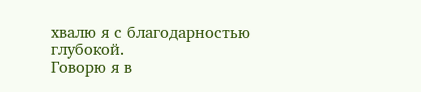хвалю я с благодарностью глубокой.
Говорю я в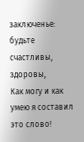заключенье: будьте счастливы, здоровы,
Как могу и как умею я составил это слово!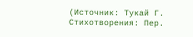(Источник: Тукай Г. Стихотворения: Пер.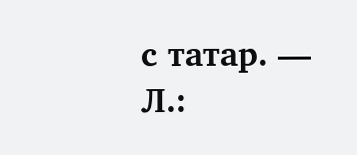с татар. — Л.: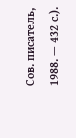Сов. писатель, 1988. — 432 с.).